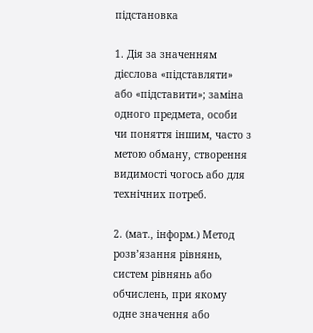підстановка

1. Дія за значенням дієслова «підставляти» або «підставити»; заміна одного предмета, особи чи поняття іншим, часто з метою обману, створення видимості чогось або для технічних потреб.

2. (мат., інформ.) Метод розв’язання рівнянь, систем рівнянь або обчислень, при якому одне значення або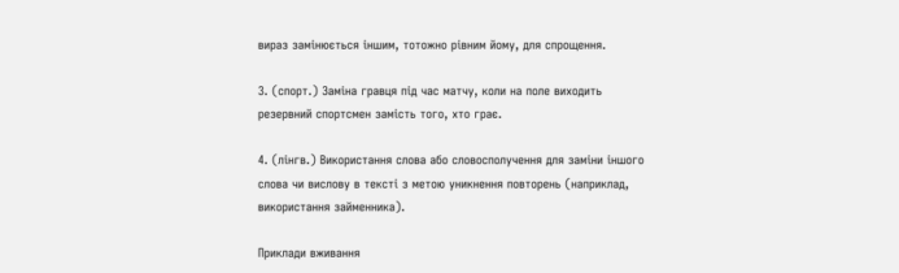вираз замінюється іншим, тотожно рівним йому, для спрощення.

3. (спорт.) Заміна гравця під час матчу, коли на поле виходить резервний спортсмен замість того, хто грає.

4. (лінгв.) Використання слова або словосполучення для заміни іншого слова чи вислову в тексті з метою уникнення повторень (наприклад, використання займенника).

Приклади вживання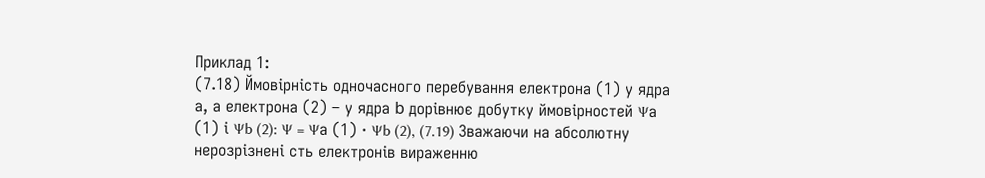Приклад 1:
(7.18) Ймовірність одночасного перебування електрона (1) у ядра а, а електрона (2) – у ядра b дорівнює добутку ймовірностей Ψа (1) і Ψb (2): Ψ = Ψа (1) · Ψb (2), (7.19) Зважаючи на абсолютну нерозрізнені сть електронів вираженню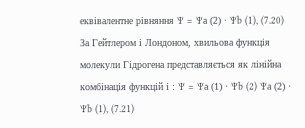еквівалентне рівняння Ψ = Ψа (2) · Ψb (1), (7.20) За Гейтлером і Лондоном, хвильова функція молекули Гідрогена представляється як лінійна комбінація функцій і : Ψ = Ψа (1) · Ψb (2) Ψа (2) · Ψb (1), (7.21)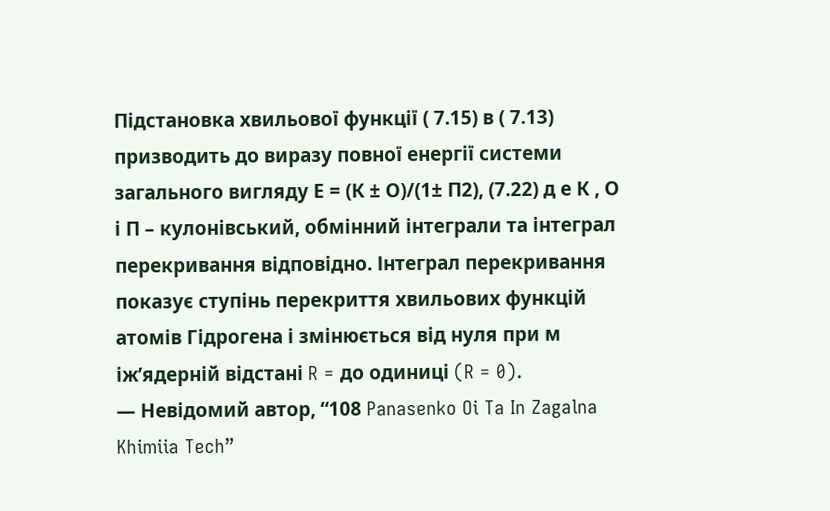Підстановка хвильової функції ( 7.15) в ( 7.13) призводить до виразу повної енергії системи загального вигляду Е = (К ± О)/(1± П2), (7.22) д е К , О і П – кулонівський, обмінний інтеграли та інтеграл перекривання відповідно. Інтеграл перекривання показує ступінь перекриття хвильових функцій атомів Гідрогена і змінюється від нуля при м іж’ядерній відстані R = до одиниці (R = 0).
— Невідомий автор, “108 Panasenko Oi Ta In Zagalna Khimiia Tech”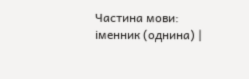Частина мови: іменник (однина) |